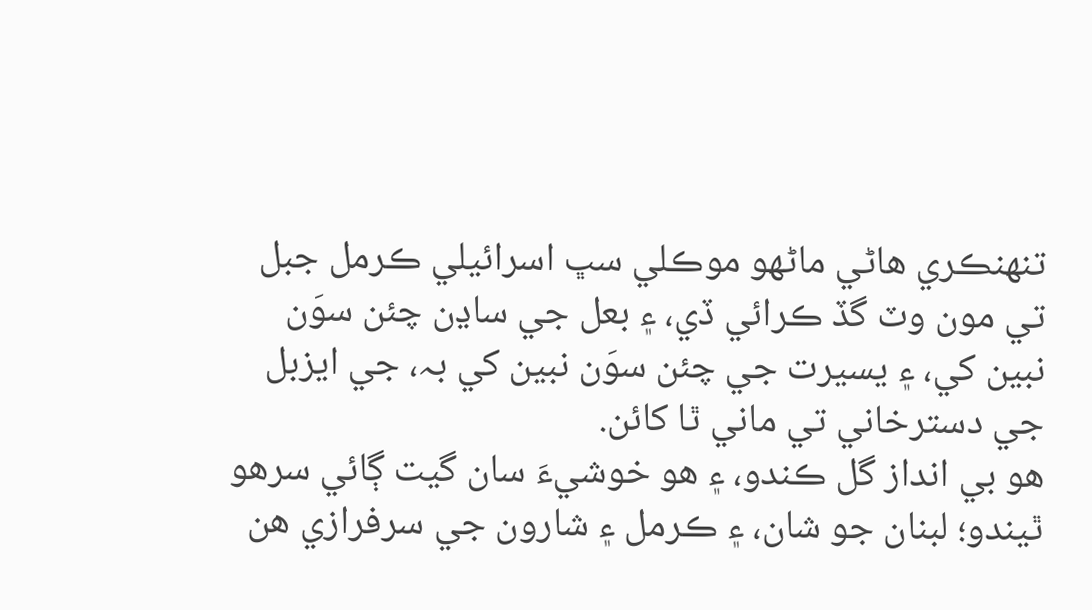تنهنڪري هاڻي ماڻهو موڪلي سڀ اسرائيلي ڪرمل جبل تي مون وٽ گڏ ڪرائي ڏي، ۽ بعل جي ساڍن چئن سوَن نبين کي، ۽ يسيرت جي چئن سوَن نبين کي بہ، جي ايزبل جي دسترخاني تي ماني ٿا کائن.
هو بي انداز گل ڪندو، ۽ هو خوشيءَ سان گيت ڳائي سرهو ٿيندو؛ لبنان جو شان، ۽ ڪرمل ۽ شارون جي سرفرازي هن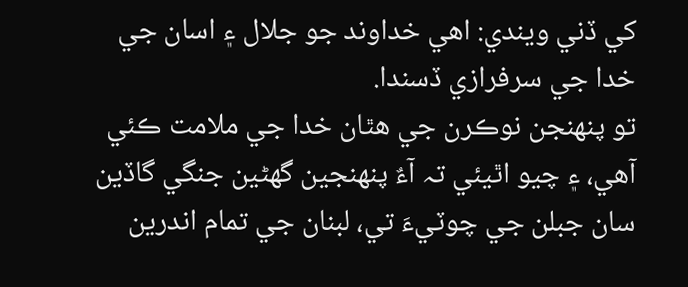کي ڏني ويندي: اهي خداوند جو جلال ۽ اسان جي خدا جي سرفرازي ڏسندا.
تو پنهنجن نوڪرن جي هٿان خدا جي ملامت ڪئي آهي، ۽ چيو اٿيئي تہ آءٌ پنهنجين گهڻين جنگي گاڏين سان جبلن جي چوٽيءَ تي، لبنان جي تمام اندرين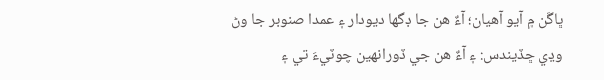ڀاڱن ۾ آيو آهيان؛ آءٌ هن جا ڊگها ديودار ۽ عمدا صنوبر جا وڻ وڍي ڇڏيندس: ۽ آءٌ هن جي ڏورانهين چوٽيءَ تي ۽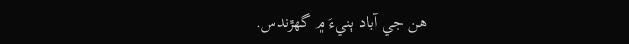هن جي آباد ٻنيءَ ۾ گهڙندس.